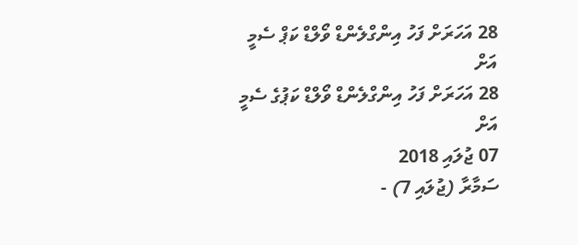28 އަހަރަށް ފަހު އިންގްލެންޑް ވޯލްޑް ކަޕް ސެމީ އަށް
28 އަހަރަށް ފަހު އިންގްލެންޑް ވޯލްޑް ކަޕުގެ ސެމީ އަށް
07 ޖުލައި 2018
ސަމާރާ (ޖުލައި 7) -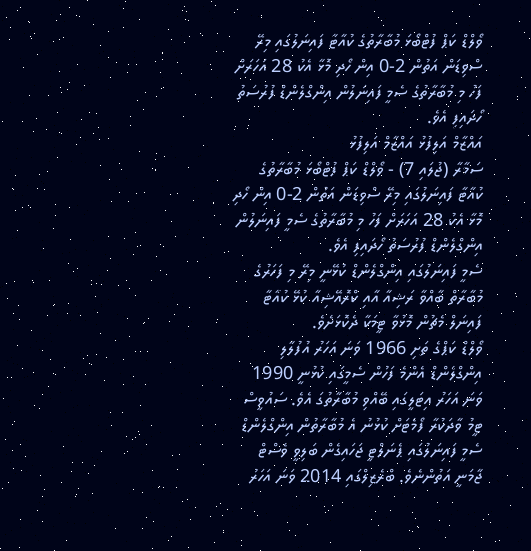ވޯލްޑް ކަޕް ފުޓްބޯޅަ މުބާރާތުގެ ކުއާޓާ ފައިނަލުގައި މިރޭ ސްވިޑަން އަތުން 2-0 އިން ހޯދި މޮޅާ އެކު 28 އަހަރަށް ފަހު މި މުބާރާތުގެ ސެމީ ފައިނަލުން އިންގްލެންޑް ފުރުސަތު ހޯދައިފި އެވެ.
އައްޒާމް އަލިފުޅު އައްޒާމް އަލިފުޅު
ސަމާރާ (ޖުލައި 7) - ވޯލްޑް ކަޕް ފުޓްބޯޅަ މުބާރާތުގެ ކުއާޓާ ފައިނަލުގައި މިރޭ ސްވިޑަން އަތުން 2-0 އިން ހޯދި މޮޅާ އެކު 28 އަހަރަށް ފަހު މި މުބާރާތުގެ ސެމީ ފައިނަލުން އިންގްލެންޑް ފުރުސަތު ހޯދައިފި އެވެ.
ސެމީ ފައިނަލުގައި އިންގްލެންޑް ކުޅޭނީ މިރޭ މި ފަހަރުގެ މުބާރާތް ބާއްވާ ރަޝިއާ އާއި ކްރޮއޭޝިއާ ކުޅޭ ކުއާޓާ ފައިނަލް މެޗުން މޮޅުވާ ޓީމަކާ ދެކޮޅަށެވެ.
ވޯލްޑް ކަޕްގެ ތަށި 1966 ވަނަ އަހަރު އުފުލާލި އިންގްލެންޑް އެންމެ ފަހުން ސެމީގައި ކުޅުނީ 1990 ވަނަ އަހަރު އިޓަލީގައި ބޭއްވި މުބާރާތުގަ އެވެ. ސައުވީސް ޓީމު ވާދަކުރާ ފޯމެޓަށް ކުޅުނު އެ މުބާރާތުން އިންގްލެންޑް ސެމީ ފައިނަލުގައި ޕެނަލްޓީ ޖަހައިގެން ބަލިވީ ވެސްޓް ޖާމަނީ އަތުންނެވެ. ބްރެޒިލްގައި 2014 ވަނަ އަހަރު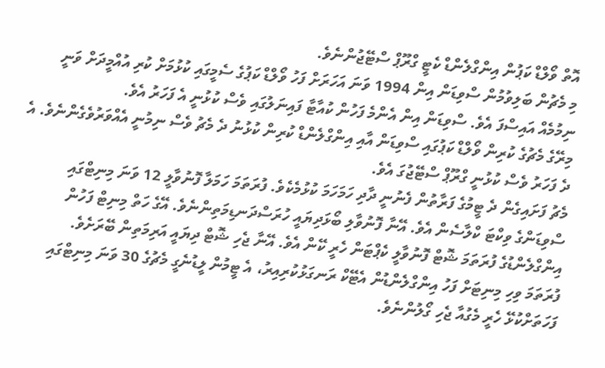އޮތް ވޯލްޑް ކަޕުން އިންގްލެންޑް ކެޓީ ގްރޫޕް ސްޓޭޖުންނެވެ.
މި މެޗުން ބަލިވުމުން ސްވިޑަން އިން 1994 ވަނަ އަހަރަށް ފަހު ވޯލްޑް ކަޕުގެ ސެމީގައި ކުޅުމަށް ކުރި އުއްމީދަށް ވަނީ ނިމުމެއް އައިސްފަ އެވެ. ސްވިޑަން އިން އެންމެ ފަހުން ކުއާޓާ ފައިނަލުގައި ވެސް ކުޅުނީ އެ ފަހަރު އެވެ.
މިރޭގެ މެޗުގެ ކުރިން ވޯލްޑް ކަޕުގައި ސްވިޑަން އާއި އިންގްލެންޑް ކުރިން ކުޅުނު ދެ މެޗު ވެސް ނިމުނީ އެއްވަރުވެގެންނެވެ. އެ ދެ ފަހަރު ވެސް ކުޅުނީ ގްރޫޕް ސްޓޭޖުގަ އެވެ.
މެޗު ފަށައިގެން ދެ ޓީމުގެ ފަރާތުން ފެނުނީ ދާދި ހަމަހަމަ ކުޅުމެކެވެ. ފުރަތަމަ ހަމަލާ ފޮނުވާލީ 12 ވަނަ މިނިޓްގައި ސްވިޑަންގެ ވިކްޓަ ކްލާސެން އެވެ. އޭނާ ފޮނުވާލި ބޯޅަދިޔައީ ހުރަސްދަނޑިމަތިންނެވެ. އޭގެ ހަތް މިނިޓް ފަހުން އިންގްލެންޑުގެ ފުރަތަމަ ޝޮޓް ފޮނުވާލީ ކެޕްޓަން ހެރީ ކޭން އެވެ. އޭނާ ޖެހި ޝޮޓް ދިޔައީ އަރިމަތިން ބޭރަށެވެ.
ފުރަތަމަ ވިހި މިނިޓަށް ފަހު އިންގްލެންޑުން އެޓޭކް ރަނގަޅުކުރިއިރު، އެ ޓީމުން ލީޑުނެގީ މެޗުގެ 30 ވަނަ މިނިޓްގައި ފަހަތަށްކުޅޭ ހެރީ މެގުއާ ޖެހި ގޯލުންނެވެ.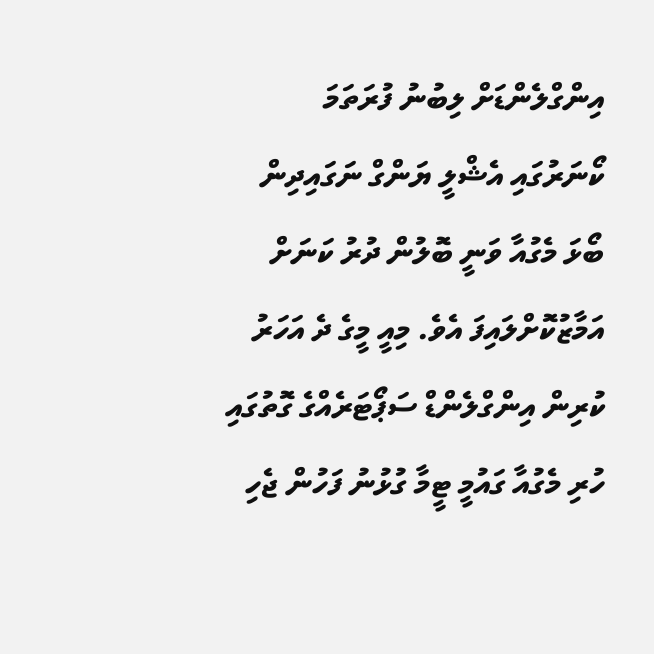އިންގްލެންޑަށް ލިބުނު ފުރަތަމަ ކޯނަރުގައި އެޝްލީ ޔަންގް ނަގައިދިން ބޯޅަ މެގުއާ ވަނީ ބޮލުން ދުރު ކަނަށް އަމާޒުކޮށްލައިފަ އެވެ. މިއީ މީގެ ދެ އަހަރު ކުރިން އިންގްލެންޑް ސަޕޯޓަރެއްގެ ގޮތުގައި ހުރި މެގުއާ ގައުމީ ޓީމާ ގުޅުނު ފަހުން ޖެހި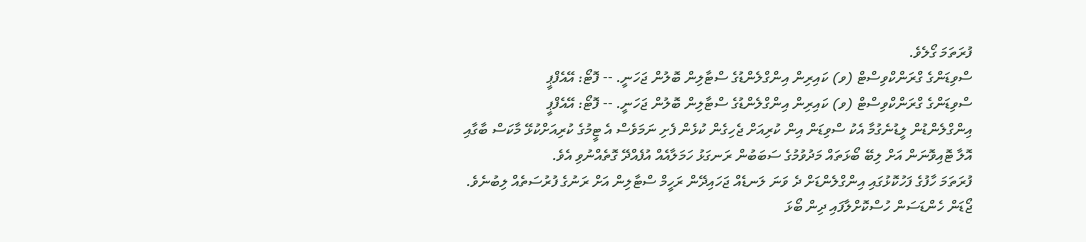ފުރަތަމަ ގޯލެވެ.
ސްވިޑަންގެ ގްރަންކްވިސްޓް (ވ) ކައިރިން އިންގްލެންޑުގެ ސްޓާލިން ބޮލުން ޖަހަނީ. -- ފޮޓޯ: އޭއެފްޕީ
ސްވިޑަންގެ ގްރަންކްވިސްޓް (ވ) ކައިރިން އިންގްލެންޑުގެ ސްޓާލިން ބޮލުން ޖަހަނީ. -- ފޮޓޯ: އޭއެފްޕީ
އިންގްލެންޑުން ލީޑުނެގުމާ އެކު ސްވިޑަން އިން ކުރިއަށް ޖެހިގެން ކުޅެން ފެށި ނަމަވެސް އެ ޓީމުގެ ކުރިއަށްކުޅޭ މާކަސް ބާގާއި އޮލާ ޓޮއިވޮނަން އަށް ލިބޭ ބޯޅަތައް މަދުވުމުގެ ސަބަބުން ރަނގަޅު ހަމަލާއެއް އުފެއްދޭ ގޮތެއްނުވި އެވެ.
ފުރަތަމަ ހާފުގެ ފަހުކޮޅުގައި އިންގްލެންޑަށް ދެ ވަނަ ލަނޑެއް ޖަހައިދޭން ރަހީމް ސްޓާލިން އަށް ރަނުގެ ފުރުސަތެއް ލިބުނެވެ. ޖޯޑަން ހެންޑަސަން ހުސްކޮށްލާފައި ދިން ބޯޅަ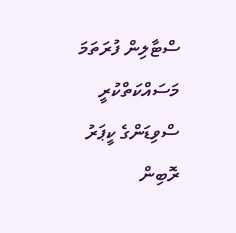ސްޓާލިން ފުރަތަމަ މަސައްކަތްކުރީ ސްވިޑަންގެ ކީޕަރު ރޮބިން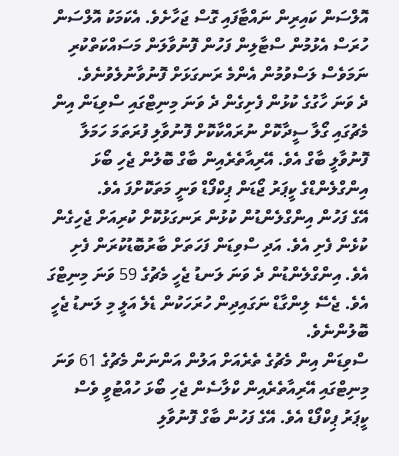އޮލްސަން ކައިރިން ނައްޓާފައި ގޮސް ޖަހާށެވެ. އެކަމަކު އޮލްސަން ހުރަސް އެޅުމުން ސްޓާލިން ފަހުން ފޮނުވާލަން މަސައްކަތްކުރި ނަމަވެސް ލަސްވުމުން އެންމެ ރަނގަޅަށް ފޮނުވާނުލެވުނެވެ.
ދެ ވަނަ ހާގުގެ ކުޅުން ފެށިގެން ދެ ވަނަ މިނިޓްގައި ސްވިޑަން އިން މެޗުގައި ގޯލާ ސީދާކޮށް ނުރައްކާކޮށް ފޮނުވާލި ފުރަތަމަ ހަމަލާ ފޮނުވާލީ ބާގް އެވެ. އޭރިއާތެރެއިން ބާގް ބޮލުން ޖެހި ބޯޅަ އިންގްލެންޑްގެ ކީޕަރު ޖޯޑަން ޕިކްފޯޑް ވަނީ މަތަކޮށްފަ އެވެ.
އޭގެ ފަހުން އިންގްލެންޑުން ކުޅުން ރަނގަޅުކޮށް ކުރިއަށް ޖެހިގެން ކުޅެން ފެށި އެވެ. އަދި ސްވިޑަން ފަހަތަށް ބާރުބޮޑުކުރަން ފެށި އެވެ. އިންގްލެންޑުން ދެ ވަނަ ލަނޑު ޖެހީ މެޗުގެ 59 ވަނަ މިނިޓްގަ އެވެ. ޖެސޭ ލިންގާޑް ނަގައިދިން ހުރަހަކުން ޑެލެ އަލީ މި ލަނޑު ޖެހީ ބޮލުންނެވެ.
ސްވިޑަން އިން މެޗުގެ ތެރެއަށް އަލުން އަންނަން މެޗުގެ 61 ވަނަ މިނިޓްގައި އޭރިއާތެރެއިން ކްލާސެން ޖެހި ބޯޅަ ހުއްޓުވީ ވެސް ކީޕަރު ޕިކްފޯޑް އެވެ. އޭގެ ފަހުން ބާގް ފޮނުވާލި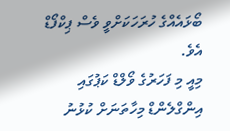ބޯޅައެއްގެ ހުރަހަކަށްވީ ވެސް ޕިކްފޯޑް އެވެ.
މިއީ މި ފަހަރުގެ ވޯލްޑް ކަޕުގައި އިންގްލެންޑް މިހާތަނަށް ކުޅުނު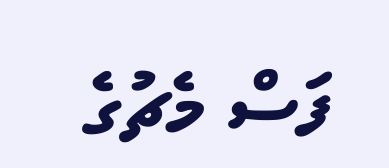ފަސް މެޗުގެ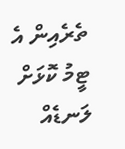ތެރެއިން އެ ޓީމު ކޮޅަށް ލަނޑެއް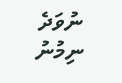ނުވަދެ ނިމުނު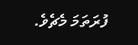ފުރަތަމަ މެޗެވެ.